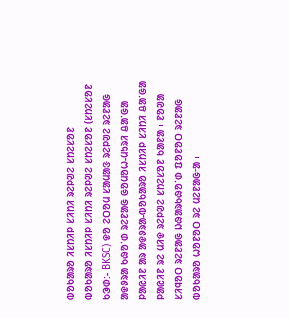ᱵᱚᱠᱟᱨᱚ ᱤᱥᱴᱤᱞ ᱥᱤᱴᱤ ᱨᱮᱞᱣᱮ ᱥᱴᱮᱥᱚᱱ
ᱵᱚᱠᱟᱨᱚ ᱤᱥᱴᱤᱞ ᱥᱤᱴᱤ ᱨᱮᱞᱣᱮ ᱥᱴᱮᱥᱚᱱ (ᱥᱴᱮᱥᱚᱱ ᱠᱳᱰ:- BKSC) ᱫᱚ ᱮᱛᱚᱢ ᱥᱟᱢᱟᱝ ᱨᱮᱞᱣᱮ ᱨᱮᱱᱟᱜ ᱟᱫᱽᱨᱟ ᱠᱷᱚᱸᱰ ᱨᱮᱱᱟᱜ ᱜᱚᱢᱚᱦ-ᱢᱩᱨᱤ ᱪᱟᱸᱜᱟ ᱞᱟᱭᱤᱱ ᱟᱨ ᱟᱫᱽᱨᱟ-ᱵᱚᱠᱟᱨᱚ ᱤᱥᱴᱤᱞ ᱥᱤᱴᱤ ᱪᱟᱸᱜᱟ ᱞᱟᱭᱤᱱ ᱨᱮ ᱢᱤᱫ ᱨᱮᱞᱣᱮ ᱥᱴᱮᱥᱚᱱ ᱠᱟᱱᱟ ᱾ ᱱᱚᱣᱟ ᱥᱤᱧᱚᱛ ᱨᱮᱱᱟᱜ ᱡᱷᱟᱨᱠᱷᱚᱸᱰ ᱯᱚᱱᱚᱛ ᱨᱮᱱᱟᱜ ᱵᱚᱠᱟᱨᱚ ᱦᱚᱱᱚᱛ ᱨᱮ ᱢᱮᱱᱟᱜᱼᱟ ᱾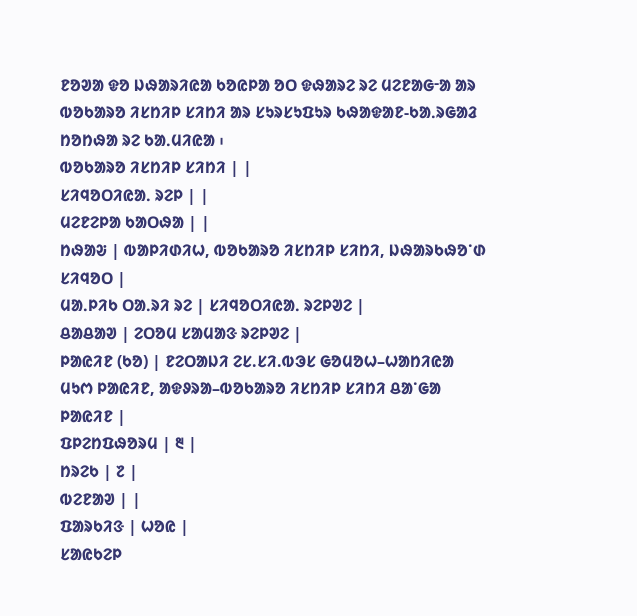ᱱᱚᱣᱟ ᱫᱚ ᱡᱷᱟᱨᱤᱭᱟ ᱠᱚᱭᱞᱟ ᱚᱛ ᱫᱷᱟᱨᱮ ᱨᱮ ᱢᱮᱱᱟᱜᱼᱟ ᱟᱨ ᱵᱚᱠᱟᱨᱚ ᱤᱥᱴᱤᱞ ᱥᱤᱴᱤ ᱟᱨ ᱥᱩᱨᱥᱩᱯᱩᱨ ᱠᱷᱟᱫᱟᱱ-ᱠᱟᱹᱨᱜᱟᱲ ᱴᱚᱴᱷᱟ ᱨᱮ ᱠᱟᱹᱢᱤᱭᱟ ᱾
ᱵᱚᱠᱟᱨᱚ ᱤᱥᱴᱤᱞ ᱥᱤᱴᱤ | |
ᱥᱤᱧᱚᱛᱤᱭᱟᱹ ᱨᱮᱞ | |
ᱢᱮᱱᱮᱞᱟ ᱠᱟᱛᱷᱟ | |
ᱴᱷᱟᱶ | ᱵᱟᱞᱤᱰᱤᱦ, ᱵᱚᱠᱟᱨᱚ ᱤᱥᱴᱤᱞ ᱥᱤᱴᱤ, ᱡᱷᱟᱨᱠᱷᱚᱸᱰ ᱥᱤᱧᱚᱛ |
ᱢᱟᱹᱞᱤᱠ ᱛᱟᱹᱨᱤ ᱨᱮ | ᱥᱤᱧᱚᱛᱤᱭᱟᱹ ᱨᱮᱞᱣᱮ |
ᱪᱟᱪᱟᱣ | ᱮᱛᱚᱢ ᱥᱟᱢᱟᱝ ᱨᱮᱞᱣᱮ |
ᱞᱟᱭᱤᱱ (ᱠᱚ) | ᱱᱮᱛᱟᱡᱤ ᱮᱥ.ᱥᱤ.ᱵᱳᱥ ᱜᱚᱢᱚᱦ–ᱦᱟᱴᱤᱭᱟ ᱢᱩᱬ ᱞᱟᱭᱤᱱ, ᱟᱫᱽᱨᱟ–ᱵᱚᱠᱟᱨᱚ ᱤᱥᱴᱤᱞ ᱥᱤᱴᱤ ᱪᱟᱸᱜᱟ ᱞᱟᱭᱤᱱ |
ᱯᱞᱮᱴᱯᱷᱚᱨᱢ | ᱓ |
ᱴᱨᱮᱠ | ᱗ |
ᱵᱮᱱᱟᱣ | |
ᱯᱟᱨᱠᱤᱝ | ᱦᱚᱭ |
ᱥᱟᱭᱠᱮᱞ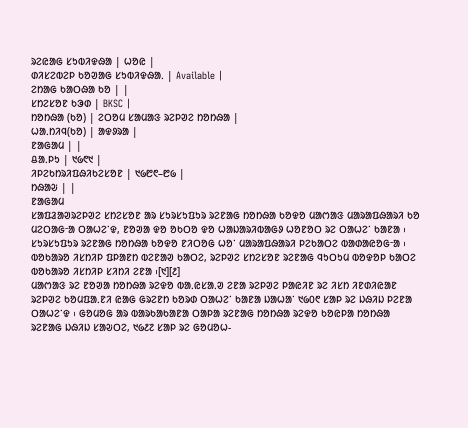ᱨᱮᱭᱟᱜ ᱥᱩᱵᱤᱫᱷᱟ | ᱦᱚᱭ |
ᱰᱤᱥᱮᱵᱮᱞ ᱠᱚᱣᱟᱜ ᱥᱩᱵᱤᱫᱷᱟᱹ | Available |
ᱮᱴᱟᱜ ᱠᱟᱛᱷᱟ ᱠᱚ | |
ᱥᱴᱮᱥᱚᱱ ᱠᱳᱰ | BKSC |
ᱴᱚᱴᱷᱟ (ᱠᱚ) | ᱮᱛᱚᱢ ᱥᱟᱢᱟᱝ ᱨᱮᱞᱣᱮ ᱴᱚᱴᱷᱟ |
ᱦᱟᱹᱴᱤᱧ(ᱠᱚ) | ᱟᱫᱽᱨᱟ |
ᱱᱟᱜᱟᱢ | |
ᱪᱟᱹᱞᱩ | ᱑᱙᱖᱑ |
ᱤᱞᱮᱠᱴᱨᱤᱯᱷᱤᱠᱮᱥᱚᱱ | ᱑᱙᱘᱖–᱘᱙ |
ᱴᱷᱟᱶ | |
ᱱᱟᱜᱟᱢ
ᱥᱟᱯᱲᱟᱣᱨᱮᱞᱣᱮ ᱥᱴᱮᱥᱚᱱ ᱟᱨ ᱥᱩᱨᱥᱩᱯᱩᱨ ᱨᱮᱱᱟᱜ ᱴᱚᱴᱷᱟ ᱠᱚᱫᱚ ᱢᱟᱬᱟᱝ ᱢᱟᱨᱟᱯᱷᱟᱨᱤ ᱠᱚ ᱢᱮᱛᱟᱜᱼᱟ ᱛᱟᱦᱮᱸᱫ, ᱱᱚᱣᱟ ᱫᱚ ᱚᱠᱛᱚ ᱫᱚ ᱦᱟᱡᱟᱨᱤᱵᱟᱜᱽ ᱦᱚᱱᱚᱛ ᱨᱮ ᱛᱟᱦᱮᱸ ᱠᱟᱱᱟ ᱾ ᱥᱩᱨᱥᱩᱯᱩᱨ ᱨᱮᱱᱟᱜ ᱴᱚᱴᱷᱟ ᱠᱚᱫᱚ ᱱᱤᱛᱚᱜ ᱦᱚᱸ ᱢᱟᱨᱟᱯᱷᱟᱨᱤ ᱞᱮᱠᱟᱛᱮ ᱵᱟᱰᱟᱭᱚᱜᱼᱟ ᱾ ᱵᱚᱠᱟᱨᱚ ᱤᱥᱴᱤᱞ ᱯᱞᱟᱱᱴ ᱵᱮᱱᱟᱣ ᱠᱟᱛᱮ, ᱨᱮᱞᱣᱮ ᱥᱴᱮᱥᱚᱱ ᱨᱮᱱᱟᱜ ᱧᱩᱛᱩᱢ ᱵᱚᱫᱚᱞ ᱠᱟᱛᱮ ᱵᱚᱠᱟᱨᱚ ᱤᱥᱴᱤᱞ ᱥᱤᱴᱤ ᱮᱱᱟ ᱾[᱑][᱒]
ᱢᱟᱬᱟᱝ ᱨᱮ ᱱᱚᱣᱟ ᱴᱚᱴᱷᱟ ᱨᱮᱫᱚ ᱵᱟᱹᱭᱥᱟᱹᱣ ᱮᱱᱟ ᱨᱮᱞᱣᱮ ᱞᱟᱭᱤᱱ ᱨᱮ ᱤᱥᱴ ᱤᱱᱰᱤᱭᱟᱱ ᱨᱮᱞᱣᱮ ᱠᱚᱢᱯᱟᱹᱱᱤ ᱭᱟᱜ ᱜᱨᱮᱱᱴ ᱠᱚᱨᱰ ᱛᱟᱦᱮᱸ ᱠᱟᱱᱟ ᱡᱟᱦᱟᱸ ᱑᱙᱐᱖ ᱥᱟᱞ ᱨᱮ ᱡᱷᱤᱡ ᱞᱮᱱᱟ ᱛᱟᱦᱮᱸᱫ ᱾ ᱜᱚᱢᱚᱜ ᱟᱨ ᱵᱟᱨᱠᱟᱠᱟᱱᱟ ᱛᱟᱞᱟ ᱨᱮᱱᱟᱜ ᱴᱚᱴᱷᱟ ᱨᱮᱫᱚ ᱠᱚᱭᱞᱟ ᱴᱚᱴᱷᱟ ᱨᱮᱱᱟᱜ ᱡᱷᱤᱡ ᱥᱟᱶᱛᱮ, ᱑᱙᱒᱗ ᱥᱟᱞ ᱨᱮ ᱜᱚᱢᱚᱦ-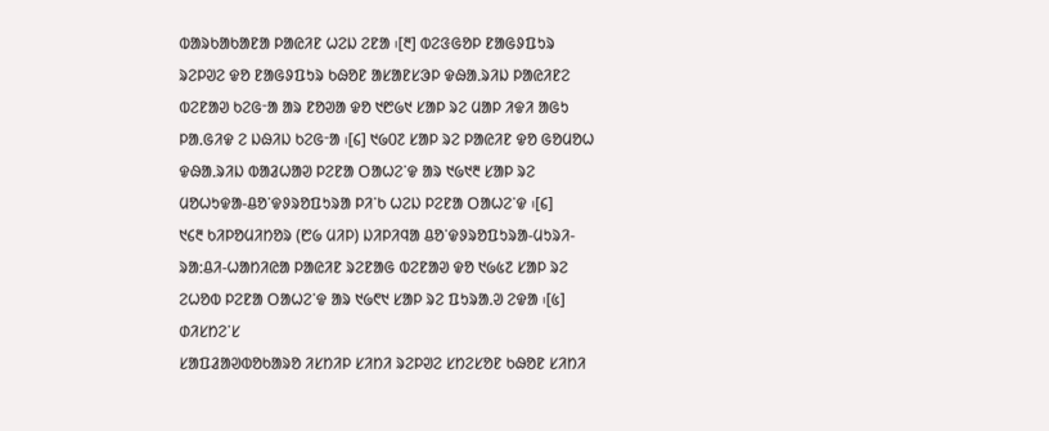ᱵᱟᱨᱠᱟᱠᱟᱱᱟ ᱞᱟᱭᱤᱱ ᱦᱮᱡ ᱮᱱᱟ ᱾[᱓] ᱵᱮᱝᱜᱚᱞ ᱱᱟᱜᱽᱯᱩᱨ ᱨᱮᱞᱣᱮ ᱫᱚ ᱱᱟᱜᱽᱯᱩᱨ ᱠᱷᱚᱱ ᱟᱥᱟᱱᱥᱳᱞ ᱫᱷᱟᱹᱨᱤᱡ ᱞᱟᱭᱤᱱᱮ ᱵᱮᱱᱟᱣ ᱠᱮᱜᱼᱟ ᱟᱨ ᱱᱚᱣᱟ ᱫᱚ ᱑᱘᱙᱑ ᱥᱟᱞ ᱨᱮ ᱢᱟᱞ ᱤᱫᱤ ᱟᱜᱩ ᱞᱟᱹᱜᱤᱫ ᱮ ᱡᱷᱤᱡ ᱠᱮᱜᱼᱟ ᱾[᱔] ᱑᱙᱐᱗ ᱥᱟᱞ ᱨᱮ ᱞᱟᱭᱤᱱ ᱫᱚ ᱜᱚᱢᱚᱦ ᱫᱷᱟᱹᱨᱤᱡ ᱵᱟᱲᱦᱟᱣ ᱞᱮᱱᱟ ᱛᱟᱦᱮᱸᱫ ᱟᱨ ᱑᱙᱑᱓ ᱥᱟᱞ ᱨᱮ ᱢᱚᱦᱩᱫᱟ-ᱪᱚᱸᱫᱽᱨᱚᱯᱩᱨᱟ ᱞᱤᱸᱠ ᱦᱮᱡ ᱞᱮᱱᱟ ᱛᱟᱦᱮᱸᱫ ᱾[᱔]
᱑᱔᱓ ᱠᱤᱞᱚᱢᱤᱴᱚᱨ (᱘᱙ ᱢᱤᱞ) ᱡᱤᱞᱤᱧᱟ ᱪᱚᱸᱫᱽᱨᱚᱯᱩᱨᱟ-ᱢᱩᱨᱤ-ᱨᱟᱺᱪᱤ-ᱦᱟᱴᱤᱭᱟ ᱞᱟᱭᱤᱱ ᱨᱮᱱᱟᱜ ᱵᱮᱱᱟᱣ ᱫᱚ ᱑᱙᱕᱗ ᱥᱟᱞ ᱨᱮ ᱮᱦᱚᱵ ᱞᱮᱱᱟ ᱛᱟᱦᱮᱸᱫ ᱟᱨ ᱑᱙᱖᱑ ᱥᱟᱞ ᱨᱮ ᱯᱩᱨᱟᱹᱣ ᱮᱫᱟ ᱾[᱕]
ᱰᱤᱥᱴᱮᱸᱥ
ᱥᱟᱯᱲᱟᱣᱵᱚᱠᱟᱨᱚ ᱤᱥᱴᱤᱞ ᱥᱤᱴᱤ ᱨᱮᱞᱣᱮ ᱥᱴᱮᱥᱚᱱ ᱠᱷᱚᱱ ᱥᱤᱴᱤ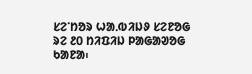ᱥᱮᱸᱴᱚᱨ ᱦᱟᱹᱵᱤᱡᱽ ᱥᱮᱱᱚᱜ ᱨᱮ ᱒᱐ ᱴᱤᱯᱤᱡ ᱞᱟᱜᱟᱣᱚᱜ ᱠᱟᱱᱟ᱾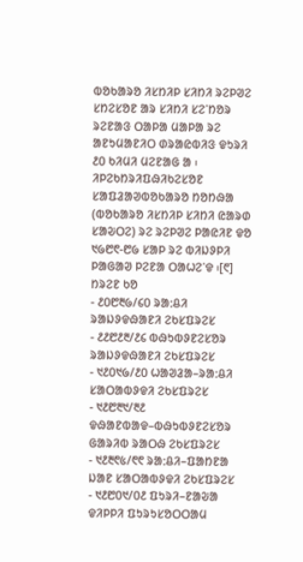ᱵᱚᱠᱟᱨᱚ ᱤᱥᱴᱤᱞ ᱥᱤᱴᱤ ᱨᱮᱞᱣᱮ ᱥᱴᱮᱥᱚᱱ ᱟᱨ ᱥᱤᱴᱤ ᱥᱮᱸᱴᱚᱨ ᱨᱮᱱᱟᱝ ᱛᱟᱞᱟ ᱢᱟᱞᱟ ᱨᱮ ᱟᱱᱩᱢᱟᱱᱤᱛ ᱰᱨᱟᱭᱵᱤᱝ ᱫᱩᱨᱤ ᱒᱐ ᱠᱤᱢᱤ ᱢᱮᱱᱟᱜ ᱟ ᱾
ᱤᱞᱮᱠᱴᱨᱤᱯᱷᱤᱠᱮᱥᱚᱱ
ᱥᱟᱯᱲᱟᱣᱵᱚᱠᱟᱨᱚ ᱴᱚᱴᱷᱟ (ᱵᱚᱠᱟᱨᱚ ᱤᱥᱴᱤᱞ ᱥᱤᱴᱤ ᱭᱟᱨᱰ ᱥᱟᱶᱛᱮ) ᱨᱮ ᱨᱮᱞᱣᱮ ᱞᱟᱭᱤᱱ ᱫᱚ ᱑᱙᱘᱖-᱘᱙ ᱥᱟᱞ ᱨᱮ ᱵᱤᱡᱽᱞᱤ ᱞᱟᱜᱟᱣ ᱞᱮᱱᱟ ᱛᱟᱦᱮᱸᱫ ᱾[᱖]
ᱴᱨᱮᱱ ᱠᱚ
- ᱒᱐᱘᱓᱙/᱔᱐ ᱨᱟᱺᱪᱤ ᱨᱟᱡᱽᱫᱷᱟᱱᱤ ᱮᱠᱥᱯᱨᱮᱥ
- ᱒᱒᱘᱒᱓/᱒᱔ ᱵᱷᱩᱵᱽᱱᱮᱥᱚᱨ ᱨᱟᱡᱽᱫᱷᱟᱱᱤ ᱮᱠᱥᱯᱨᱮᱥ
- ᱑᱒᱐᱑᱙/᱒᱐ ᱦᱟᱣᱲᱟ–ᱨᱟᱺᱪᱤ ᱥᱟᱛᱟᱵᱽᱫᱤ ᱮᱠᱥᱯᱨᱮᱥ
- ᱑᱒᱘᱓᱑/᱓᱒ ᱫᱷᱟᱱᱵᱟᱫ–ᱵᱷᱩᱵᱽᱱᱮᱥᱚᱨ ᱜᱟᱨᱤᱵ ᱨᱟᱛᱷ ᱮᱠᱥᱯᱨᱮᱥ
- ᱑᱒᱓᱖᱕/᱖᱖ ᱨᱟᱺᱪᱤ–ᱯᱟᱴᱱᱟ ᱡᱟᱱ ᱥᱟᱛᱟᱵᱽᱫᱤ ᱮᱠᱥᱯᱨᱮᱥ
- ᱑᱒᱘᱐᱑/᱐᱒ ᱯᱩᱨᱤ–ᱱᱟᱶᱟ ᱫᱤᱞᱞᱤ ᱯᱩᱨᱩᱥᱚᱛᱛᱟᱢ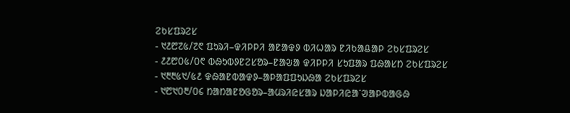ᱮᱠᱥᱯᱨᱮᱥ
- ᱑᱒᱘᱗᱕/᱗᱖ ᱯᱩᱨᱤ–ᱫᱤᱞᱞᱤ ᱟᱱᱟᱫᱽ ᱵᱤᱦᱟᱨ ᱱᱤᱠᱟᱪᱟᱞ ᱮᱠᱥᱯᱨᱮᱥ
- ᱒᱒᱘᱐᱕/᱐᱖ ᱵᱷᱩᱵᱽᱱᱮᱥᱚᱨ–ᱱᱟᱶᱟ ᱫᱤᱞᱞᱤ ᱥᱩᱯᱟᱨ ᱯᱷᱟᱥᱴ ᱮᱠᱥᱯᱨᱮᱥ
- ᱑᱓᱓᱕᱑/᱕᱒ ᱫᱷᱟᱱᱵᱟᱫᱽ–ᱟᱞᱟᱯᱯᱩᱡᱷᱟ ᱮᱠᱥᱯᱨᱮᱥ
- ᱑᱘᱑᱐᱓/᱐᱔ ᱴᱟᱴᱟᱱᱚᱜᱚᱨ–ᱟᱢᱨᱤᱭᱥᱟᱨ ᱡᱟᱞᱤᱭᱟᱸᱣᱟᱞᱵᱟᱜᱷ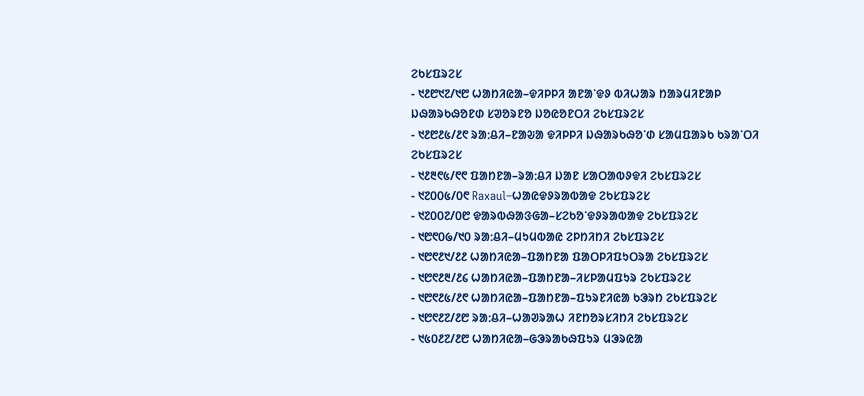ᱮᱠᱥᱯᱨᱮᱥ
- ᱑᱒᱘᱑᱗/᱑᱘ ᱦᱟᱴᱤᱭᱟ–ᱫᱤᱞᱞᱤ ᱟᱱᱟᱸᱫᱽ ᱵᱤᱦᱟᱨ ᱴᱟᱨᱢᱤᱱᱟᱞ ᱡᱷᱟᱨᱠᱷᱚᱱᱰ ᱥᱣᱚᱨᱱᱚ ᱡᱚᱭᱚᱱᱛᱤ ᱮᱠᱥᱯᱨᱮᱥ
- ᱑᱒᱘᱒᱕/᱒᱖ ᱨᱟᱺᱪᱤ–ᱱᱟᱶᱟ ᱫᱤᱞᱞᱤ ᱡᱷᱟᱨᱠᱷᱚᱸᱰ ᱥᱟᱢᱯᱟᱨᱠ ᱠᱨᱟᱸᱛᱤ ᱮᱠᱥᱯᱨᱮᱥ
- ᱑᱒᱓᱖᱕/᱖᱖ ᱯᱟᱴᱱᱟ–ᱨᱟᱺᱪᱤ ᱡᱟᱱ ᱥᱟᱛᱟᱵᱽᱫᱤ ᱮᱠᱥᱯᱨᱮᱥ
- ᱑᱗᱐᱐᱕/᱐᱖ Raxaul–ᱦᱟᱭᱫᱽᱨᱟᱵᱟᱫ ᱮᱠᱥᱯᱨᱮᱥ
- ᱑᱗᱐᱐᱗/᱐᱘ ᱫᱟᱨᱵᱷᱟᱝᱜᱟ–ᱥᱮᱠᱚᱸᱫᱽᱨᱟᱵᱟᱫ ᱮᱠᱥᱯᱨᱮᱥ
- ᱑᱘᱖᱐᱙/᱑᱐ ᱨᱟᱺᱪᱤ–ᱢᱩᱢᱵᱟᱭ ᱮᱞᱴᱤᱴᱤ ᱮᱠᱥᱯᱨᱮᱥ
- ᱑᱘᱖᱒᱑/᱒᱒ ᱦᱟᱴᱤᱭᱟ–ᱯᱟᱴᱱᱟ ᱯᱟᱛᱞᱤᱯᱩᱛᱨᱟ ᱮᱠᱥᱯᱨᱮᱥ
- ᱑᱘᱖᱒᱓/᱒᱔ ᱦᱟᱴᱤᱭᱟ–ᱯᱟᱴᱱᱟ–ᱤᱥᱞᱟᱢᱯᱩᱨ ᱮᱠᱥᱯᱨᱮᱥ
- ᱑᱘᱖᱒᱕/᱒᱖ ᱦᱟᱴᱤᱭᱟ–ᱯᱟᱴᱱᱟ–ᱯᱩᱨᱱᱤᱭᱟ ᱠᱳᱨᱴ ᱮᱠᱥᱯᱨᱮᱥ
- ᱑᱘᱖᱒᱗/᱒᱘ ᱨᱟᱺᱪᱤ–ᱦᱟᱣᱨᱟᱦ ᱤᱱᱴᱚᱨᱥᱤᱴᱤ ᱮᱠᱥᱯᱨᱮᱥ
- ᱑᱕᱐᱒᱗/᱒᱘ ᱦᱟᱴᱤᱭᱟ–ᱜᱳᱨᱟᱠᱷᱯᱩᱨ ᱢᱳᱨᱭᱟ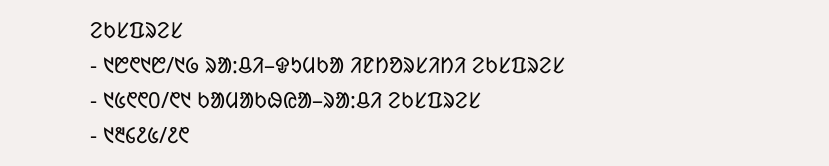ᱮᱠᱥᱯᱨᱮᱥ
- ᱑᱘᱖᱑᱘/᱑᱙ ᱨᱟᱺᱪᱤ–ᱫᱩᱢᱠᱟ ᱤᱱᱴᱚᱨᱥᱤᱴᱤ ᱮᱠᱥᱯᱨᱮᱥ
- ᱑᱕᱖᱖᱐/᱖᱑ ᱠᱟᱢᱟᱠᱷᱭᱟ–ᱨᱟᱺᱪᱤ ᱮᱠᱥᱯᱨᱮᱥ
- ᱑᱓᱔᱒᱕/᱒᱖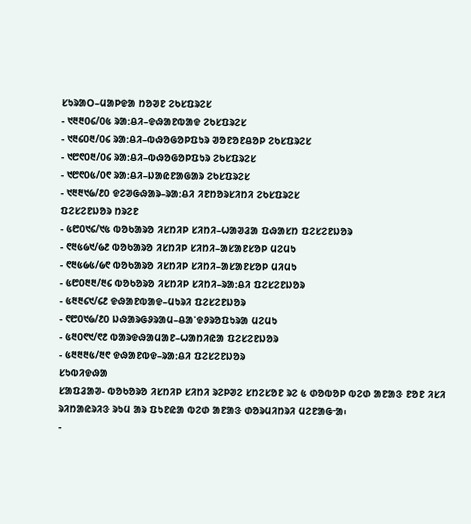ᱥᱩᱨᱟᱛ–ᱢᱟᱞᱫᱟ ᱴᱚᱣᱱ ᱮᱠᱥᱯᱨᱮᱥ
- ᱑᱓᱓᱐᱔/᱐᱕ ᱨᱟᱺᱪᱤ–ᱫᱷᱟᱱᱵᱟᱫ ᱮᱠᱥᱯᱨᱮᱥ
- ᱑᱓᱔᱐᱓/᱐᱔ ᱨᱟᱺᱪᱤ–ᱵᱷᱚᱜᱚᱞᱯᱩᱨ ᱣᱚᱱᱚᱱᱪᱚᱞ ᱮᱠᱥᱯᱨᱮᱥ
- ᱑᱘᱖᱐᱓/᱐᱔ ᱨᱟᱺᱪᱤ–ᱵᱷᱚᱜᱚᱞᱯᱩᱨ ᱮᱠᱥᱯᱨᱮᱥ
- ᱑᱘᱖᱐᱕/᱐᱖ ᱨᱟᱺᱪᱤ–ᱡᱟᱭᱱᱟᱜᱟᱨ ᱮᱠᱥᱯᱨᱮᱥ
- ᱑᱓᱓᱑᱙/᱒᱐ ᱫᱮᱣᱜᱷᱟᱨ–ᱨᱟᱺᱪᱤ ᱤᱱᱴᱚᱨᱥᱤᱴᱤ ᱮᱠᱥᱯᱨᱮᱥ
ᱯᱮᱥᱮᱱᱡᱚᱨ ᱴᱨᱮᱱ
- ᱕᱘᱐᱑᱔/᱑᱕ ᱵᱚᱠᱟᱨᱚ ᱤᱥᱴᱤᱞ ᱥᱤᱴᱤ–ᱦᱟᱣᱲᱟ ᱯᱷᱟᱥᱴ ᱯᱮᱥᱮᱱᱡᱚᱨ
- ᱖᱓᱕᱙᱑/᱙᱒ ᱵᱚᱠᱟᱨᱚ ᱤᱥᱴᱤᱞ ᱥᱤᱴᱤ–ᱟᱥᱟᱱᱥᱚᱞ ᱢᱮᱢᱩ
- ᱖᱓᱕᱙᱕/᱙᱖ ᱵᱚᱠᱟᱨᱚ ᱤᱥᱴᱤᱞ ᱥᱤᱴᱤ–ᱟᱥᱟᱱᱥᱚᱞ ᱢᱤᱢᱩ
- ᱕᱘᱐᱓᱓/᱓᱔ ᱵᱚᱠᱚᱨᱚ ᱤᱥᱴᱤᱞ ᱥᱤᱴᱤ–ᱨᱟᱺᱪᱤ ᱯᱮᱥᱮᱱᱡᱚᱨ
- ᱕᱓᱓᱔᱑/᱔᱒ ᱫᱷᱟᱱᱵᱟᱫ–ᱢᱩᱨᱤ ᱯᱮᱥᱮᱱᱡᱚᱨ
- ᱖᱘᱐᱑᱙/᱒᱐ ᱡᱷᱟᱨᱜᱽᱨᱟᱢ–ᱪᱟᱸᱫᱽᱨᱚᱯᱩᱨᱟ ᱢᱮᱢᱩ
- ᱕᱓᱐᱖᱑/᱖᱒ ᱵᱟᱨᱫᱷᱟᱢᱟᱱ–ᱦᱟᱴᱤᱭᱟ ᱯᱮᱥᱮᱱᱡᱚᱨ
- ᱕᱓᱓᱓᱕/᱓᱖ ᱫᱷᱟᱱᱵᱫ–ᱨᱟᱺᱪᱤ ᱯᱮᱥᱮᱱᱡᱚᱨ
ᱥᱩᱵᱤᱫᱷᱟ
ᱥᱟᱯᱲᱟᱣ- ᱵᱚᱠᱚᱨᱚ ᱤᱥᱴᱤᱞ ᱥᱤᱴᱤ ᱨᱮᱞᱣᱮ ᱥᱴᱮᱥᱚᱱ ᱨᱮ ᱕ ᱰᱚᱵᱚᱞ ᱵᱮᱰ ᱟᱱᱟᱝ ᱱᱚᱱ ᱤᱥᱤ ᱨᱤᱴᱟᱭᱨᱤᱝ ᱨᱩᱢ ᱟᱨ ᱯᱩᱱᱭᱟ ᱵᱮᱰ ᱟᱱᱟᱝ ᱰᱚᱨᱢᱤᱴᱨᱤ ᱢᱮᱱᱟᱜᱼᱟ᱾
-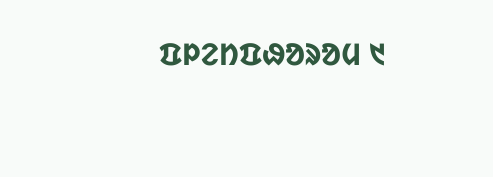ᱯᱞᱮᱴᱯᱷᱚᱨᱚᱢ ᱑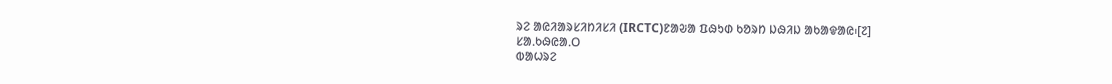ᱨᱮ ᱟᱭᱤᱟᱨᱥᱤᱴᱤᱥᱤ (IRCTC)ᱱᱟᱶᱟ ᱯᱷᱩᱰ ᱠᱚᱨᱴ ᱡᱷᱤᱡ ᱟᱠᱟᱫᱟᱭ᱾[᱗]
ᱥᱟᱹᱠᱷᱭᱟᱹᱛ
ᱵᱟᱦᱨᱮ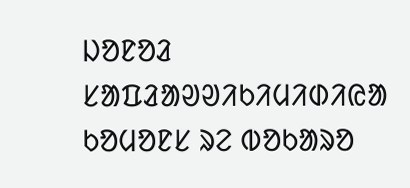ᱡᱚᱱᱚᱲ
ᱥᱟᱯᱲᱟᱣᱣᱤᱠᱤᱢᱤᱰᱤᱭᱟ ᱠᱚᱢᱚᱱᱥ ᱨᱮ ᱵᱚᱠᱟᱨᱚ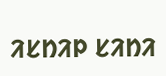ᱤᱥᱴᱤᱞ ᱥᱤᱴᱤ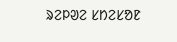ᱨᱮᱞᱣᱮ ᱥᱴᱮᱥᱚᱱ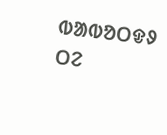ᱵᱟᱵᱚᱛᱫᱽ ᱛᱮ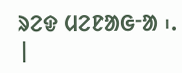ᱨᱮᱫ ᱢᱮᱱᱟᱜᱼᱟ ᱾. |